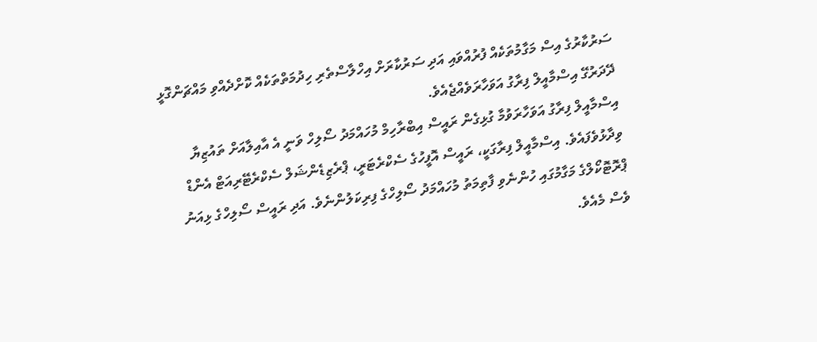ސަރުކާރުގެ އިސް މަގާމުތަކެއް ފުރުއްވައި އަދި ސަރުކާރަށް އިހްލާސްތެރި ހިދުމަތްތަކެއް ކޮށްދެއްވި މައްޗަންގޮޅީ ދޭދަރުގޭ އިސްމާއީލް ފިރާގު އަވަހާރަވެއްޖެއެވެ.
އިސްމާއީލް ފިރާގު އަވަހާރަވުމާ ގުޅިގެން ރައީސް އިބްރާހިމް މުހައްމަދު ސޯލިހް ވަނީ އެ އާއިލާއަށް ތައުޒިޔާ ވިދާޅުވެފައެވެ. އިސްމާއީލް ފިރާގަކީ، ރައީސް އޮފީހުގެ ސެކްރެޓަރީ، ޕްރެޒިޑެންޝަލް ސެކްރެޓޭރިއަޓް އެންޑް ޕްރޮޓޮކޯލްގެ މަގާމުގައި ހުންނެވި ފާތިމަތު މުހައްމަދު ސޯލިހްގެ ފިރިކަލުންނެވެ. އަދި ރައީސް ސޯލިހްގެ ޅިއަނު ވެސް މެއެވެ.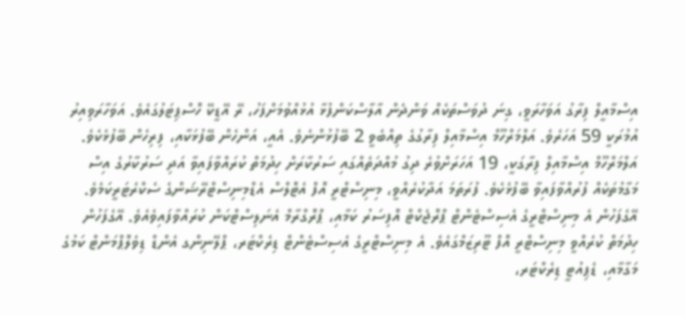އިސްމާއީލް ފިރާގު އަވަހާރަވީ، ގިނަ ދުވަސްތަކެއް ވަންދެން އާލާސްކަންފުޅާ އުޅުއްވުމަށްފަހު، ރޭ އޭޑީކޭ ހޮސްޕިޓަލުގައެވެ. އަވަހާރަވިއިރު އުމުރަކީ 59 އަހަރެވެ. އަލްމަރްހޫމް އިސްމާއިލް ފިރާގުގެ ތިއްބެވީ 2 ބޭފުޅުންނެވެ. އެއީ، އަންހެން ބޭފުޅަކާއި، ފިރިހެން ބޭފުޅެކެވެ.
އަލްމަރްހޫމް އިސްމާއިލް ފިރާގަކީ، 19 އަހަރަށްވުރެ ދިގު މުއްދަތެއްގައި ސަރުކާރަށް ހިދުމަތް ކުރައްވާފައިވާ އަދި ސަރުކާރުގެ އިސް މަގާމުތަކެއް ފުރުއްވާފައިވާ ބޭފުޅެކެވެ. ފުރަތަމަ އަދާކުރެއްވީ، މިނިސްޓްރީ އޮފް އެޓޮލްސް އެޑްމިނިސްޓްރޭޝަންގެ ސެކްރެޓަރީކަމެވެ. އޭގެފަހުން އެ މިނިސްޓްރީގެ އެސިސްޓެންޓް ޕްރޮޖެކްޓް އޮފިސަރު ކަމާއި، ޕްރޮގްރާމް އެނަލިސްޓްކަން ކުރައްވާފައިވެއެވެ. އޭގެފަހުން ހިދުމަތް ކުރެއްވީ މިނިސްޓްރީ އޮފް ޓޫރިޒަމްގައެވެ. އެ މިނިސްޓްރީގެ އެސިސްޓެންޓް ޑިރެކްޓަރ، ޕްލޭނިންގ އެންޑް ޑިވެލޮޕްމަންޓް ކަމުގެ މަގާމާއި، ޑެޕިއުޓީ ޑިރެކްޓަރ،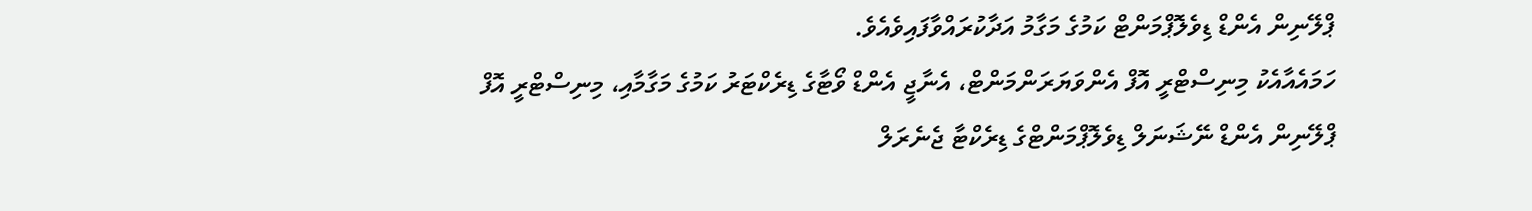ޕްލޭނިން އެންޑް ޑިވެލޮޕްމަންޓް ކަމުގެ މަގާމު އަދާކުރައްވާފައިވެއެވެ.
ހަމައެއާއެކު މިނިސްޓްރީ އޮފް އެންވަޔަރަންމަންޓް، އެނާޖީ އެންޑް ވޯޓާގެ ޑިރެކްޓަރު ކަމުގެ މަގާމާއި، މިނިސްޓްރީ އޮފް ޕްލޭނިން އެންޑް ނޭޝަނަލް ޑިވެލޮޕްމަންޓްގެ ޑިރެކްޓާ ޖެނެރަލް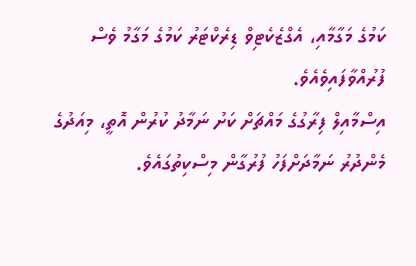ކަމުގެ މަގާމާއި، އެގްޒެކެޓިވް ޑިރެކްޓަރު ކަމުގެ މަގާމު ވެސް ފުރުއްވާފައިވެއެވެ.
އިސްމާއިލް ފިރާގުގެ މައްޗަށް ކަށު ނަމާދު ކުރުން އޮތީ، މިއަދުގެ މެންދުރު ނަމާދަށްފަހު ފުރުގާން މިސްކިތުގައެވެ.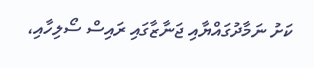ކަށު ނަމާދުގައްޔާއި ޖަނާޒާގައި ރައިސް ސޯލިހާއި،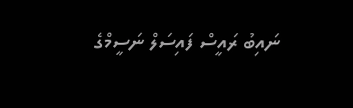ނައިބު ރައީސް ފައިސަލް ނަސީމްގެ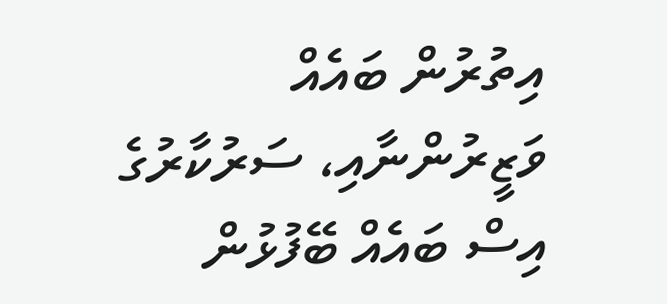އިތުރުން ބައެއް ވަޒީރުންނާއި، ސަރުކާރުގެ އިސް ބައެއް ބޭފުޅުން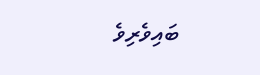ބައިވެރިވެ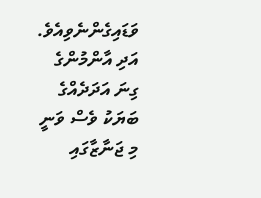ވަޑައިގެންނެވިއެވެ. އަދި އާންމުންގެ ގިނަ އަދަދެއްގެ ބަޔަކު ވެސް ވަނީ މި ޖަނާޒާގައި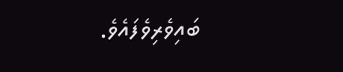ބައިވެރިވެފައެވެ.